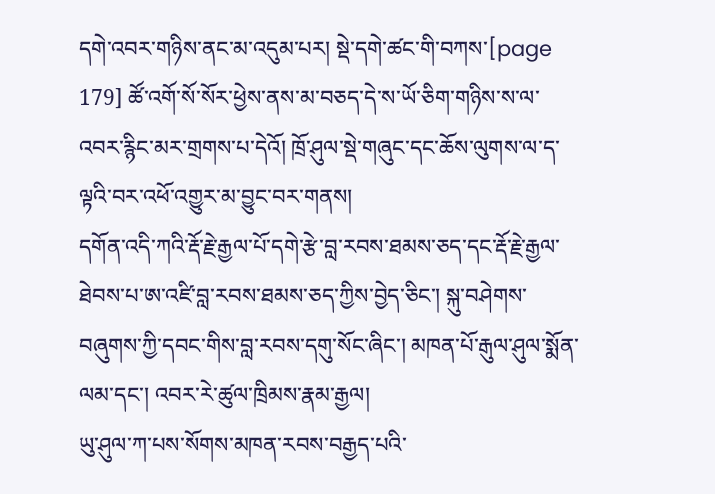དགེ་འབར་གཉིས་ནང་མ་འདུམ་པར། སྡེ་དགེ་ཚང་གི་བཀས་[page 179] ཚོ་འགོ་སོ་སོར་ཕྱེས་ནས་མ་བཅད་དེ་ས་ཡོ་ཅིག་གཉིས་ས་ལ་འབར་རྙིང་མར་གྲགས་པ་དེའོ། ཁྲོ་ཤུལ་སྡེ་གཞུང་དང་ཆོས་ལུགས་ལ་ད་ལྟའི་བར་འཕོ་འགྱུར་མ་བྱུང་བར་གནས།
དགོན་འདི་ཀའི་རྡོ་རྗེ་རྒྱལ་པོ་དགེ་རྩེ་བླ་རབས་ཐམས་ཅད་དང་རྡོ་རྗེ་རྒྱལ་ཐེབས་པ་ཨ་འཛི་བླ་རབས་ཐམས་ཅད་ཀྱིས་བྱེད་ཅིང་། སྐུ་བཤེགས་བཞུགས་ཀྱི་དབང་གིས་བླ་རབས་དགུ་སོང་ཞིང་། མཁན་པོ་རྒུལ་ཤུལ་སྨོན་ལམ་དང་། འབར་རེ་ཚུལ་ཁྲིམས་རྣམ་རྒྱལ།
ཡུ་ཤུལ་ཀ་པས་སོགས་མཁན་རབས་བརྒྱད་པའི་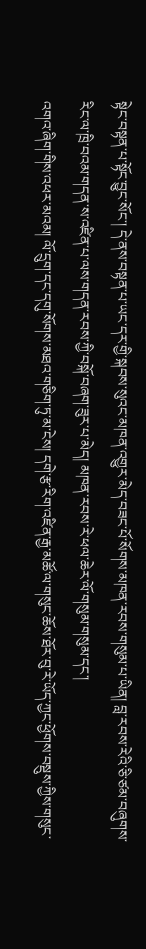སྟེང་བསྟན་པ་སྟོང་བྱུང་སོང་། དེ་ནས་བསྟན་པ་ཡང་དར་གྱི་སྐབས་སུའང་མཁན་འགྱུར་མེད་བཟང་པོ་སོགས་མཁན་རབས་གསུམ་པ་ཡིན། བླ་རབས་རེའི་ཅི་ཙམ་བཞུགས་རིང་ལ་ཁྲི་བའམ་གདན་ས་འཛིན་པ་ལས་གདན་རབས་ཀྱི་བསྐོ་བཞག་ཟུར་པ་མེད། མཁན་རབས་རེ་ཕལ་ཆེར་ལོ་གསུམ་གསུམ་དང་།
འགའ་ཞིག་གིས་འཕར་མའམ། ལོ་དྲུག་དང་དགུ་སོགས་མཐའ་གཅིག་ཏུ་མ་ངེས། དགེ་རྩ་རིག་འཛིན་རྒྱ་མཚོ་ལ་གསུང་ཆོས་ཐོར་བུ་རེ་ཡོད་ཀྱང་ཕྱོགས་བསྡུས་ཀྱིས་གསུང་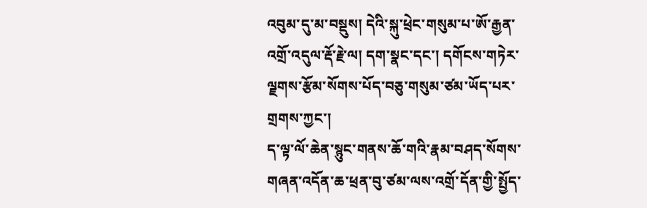འབུམ་དུ་མ་བསྡུས། དེའི་སྐུ་ཕྲེང་གསུམ་པ་ཨོ་རྒྱན་འགྲོ་འདུལ་རྡོ་རྗེ་ལ། དག་སྣང་དང་། དགོངས་གཏེར་ལྗགས་རྩོམ་སོགས་པོད་བཅུ་གསུམ་ཙམ་ཡོད་པར་གྲགས་ཀྱང་།
ད་ལྟ་ལོ་ཆེན་སྙུང་གནས་ཆོ་གའི་རྣམ་བཤད་སོགས་གཞན་འདོན་ཆ་ཕྲན་བུ་ཙམ་ལས་འགྲོ་དོན་གྱི་སྤྱོད་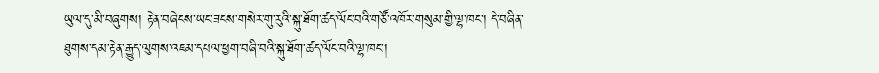ཡུལ་དུ་མི་བཞུགས། རྟེན་བཞེངས་ཡང་ཟངས་གསེར་གུ་རུའི་སྐུ་ཐོག་ཚད་ལོང་བའི་གཙོ་འཁོར་གསུམ་གྱི་ལྷ་ཁང་། དེ་བཞིན་ཐུགས་དམ་རྟེན་རྒྱུད་ལུགས་འཇམ་དཔལ་ཕྱག་བཞི་བའི་སྐུ་ཐོག་ཚད་ལོང་བའི་ལྷ་ཁང་།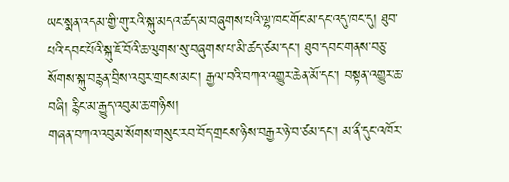ཡང་སྨན་འདམ་གྱི་གུ་རའི་སྐུ་མདའ་ཚད་མ་བཞུགས་པའི་ལྷ་ཁང་གོང་མ་དང་འདུ་ཁང་དུ། ཐུབ་པའི་དབང་པོའི་སྐུ་ཇོ་བོའི་ཆ་ལུགས་སུ་བཞུགས་པ་མི་ཚད་ཙམ་དང་། ཐུབ་དབང་གནས་བཅུ་སོགས་སྐུ་བརྙན་བྲིས་འབུར་གྲངས་མང་། རྒྱལ་བའི་བཀའ་འགྱུར་ཆེན་མོ་དང་། བསྟན་འགྱུར་ཆ་བཞི། རྙིང་མ་རྒྱུད་འབུམ་ཆ་གཉིས།
གཞན་བཀའ་འབུམ་སོགས་གསུང་རབ་བོད་གྲངས་ཉིས་བརྒྱར་ཉེ་བ་ཙམ་དང་། མ་ནྀ་དུང་འཁོར་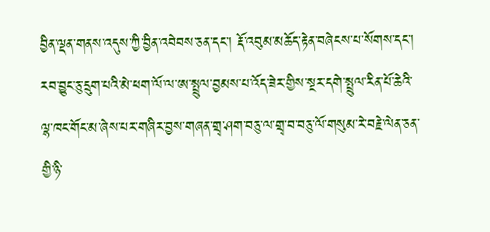བྱིན་ལྡན་གནས་འདུས་ཀྱི་བྱིན་འབེབས་ཅན་དང་། རྡོ་འབུམ་མཆོད་རྟེན་བཞེངས་པ་སོགས་དང་།
རབ་བྱུང་ཅུ་དྲུག་པའི་མེ་ཕག་ལོ་ལ་ཨ་སྤྲུལ་བྱམས་པ་འོད་ཟེར་གྱིས་སྔར་དགེ་སྤྲུལ་རིན་པོ་ཆེའི་ལྷ་ཁང་གོང་མ་ཞེས་པར་གཞིར་བྱས་གཞན་གྲྭ་ཤག་བཅུ་ལ་གྲྭ་བ་བཅུ་ལོ་གསུམ་རེ་བརྗེ་ལེན་ཅན་གྱི་ཉི་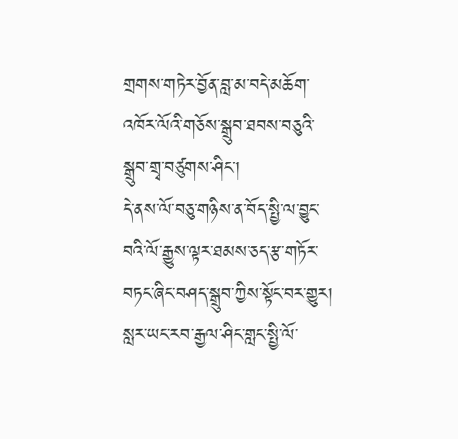གྲགས་གཏེར་བྱོན་བླ་མ་བདེ་མཆོག་འཁོར་ལོའི་གཅོས་སྒྲུབ་ཐབས་བཅུའི་སྒྲུབ་གྲྭ་བཙུགས་ཤིང་།
དེ་ནས་ལོ་བཅུ་གཉིས་ན་བོད་སྤྱི་ལ་བྱུང་བའི་ལོ་རྒྱུས་ལྟར་ཐམས་ཅད་རྩ་གཏོར་བཏང་ཞིང་བཤད་སྒྲུབ་ཀྱིས་སྟོང་བར་གྱུར། སླར་ཡང་རབ་རྒྱལ་ཤིང་གླང་སྤྱི་ལོ་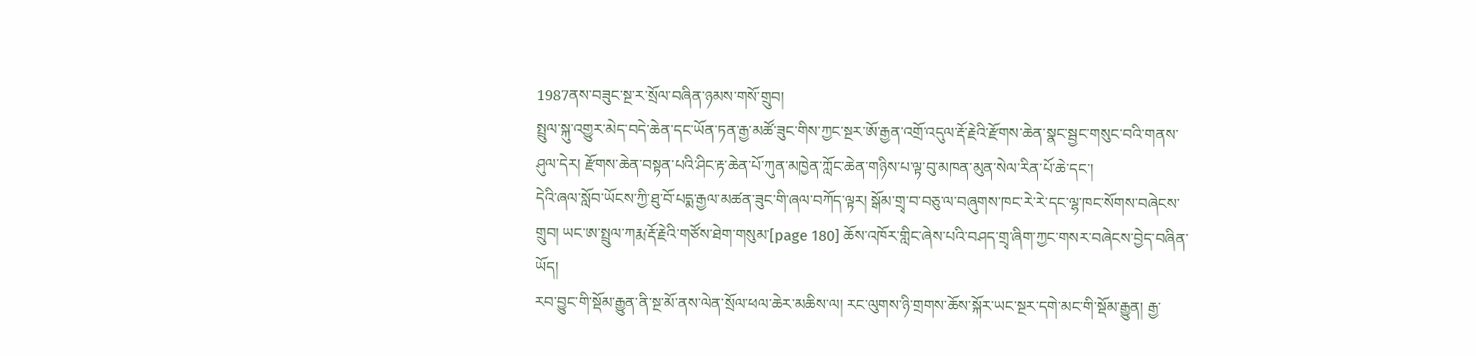1987ནས་བཟུང་སྔ་ར་སྲོལ་བཞིན་ཉམས་གསོ་གྲུབ།
སྤྲུལ་སྐུ་འགྱུར་མེད་བདེ་ཆེན་དང་ཡོན་ཏན་རྒྱ་མཚོ་ཟུང་གིས་ཀྱང་སྔར་ཨོ་རྒྱན་འགྲོ་འདུལ་རྡོ་རྗེའི་རྫོགས་ཆེན་སྣང་སྦྱང་གསུང་བའི་གནས་ཤུལ་དེར། རྫོགས་ཆེན་བསྟན་པའི་ཤིང་རྟ་ཆེན་པོ་ཀུན་མཁྱེན་ཀློང་ཆེན་གཉིས་པ་ལྟ་བུ་མཁན་མུན་སེལ་རིན་པོ་ཆེ་དང་།
དེའི་ཞལ་སློབ་ཡོངས་ཀྱི་ཐུ་བོ་པདྨ་རྒྱལ་མཚན་ཟུང་གི་ཞལ་བཀོད་ལྟར། སྒོམ་གྲྭ་བ་བཅུ་ལ་བཞུགས་ཁང་རེ་རེ་དང་ལྷ་ཁང་སོགས་བཞེངས་གྲུབ། ཡང་ཨ་སྤྲུལ་ཀརྨ་རྡོ་རྗེའི་གཙོས་ཐེག་གསུམ་[page 180] ཆོས་འཁོར་གླིང་ཞེས་པའི་བཤད་གྲྭ་ཞིག་ཀྱང་གསར་བཞེངས་བྱེད་བཞིན་ཡོད།
རབ་བྱུང་གི་སྡོམ་རྒྱུན་ནི་སྔ་མོ་ནས་ལེན་སྲོལ་ཕལ་ཆེར་མཆིས་ལ། རང་ལུགས་ཉི་གྲགས་ཆོས་སྐོར་ཡང་སྔར་དགེ་མང་གི་སྡོམ་རྒྱུན། རྒྱ་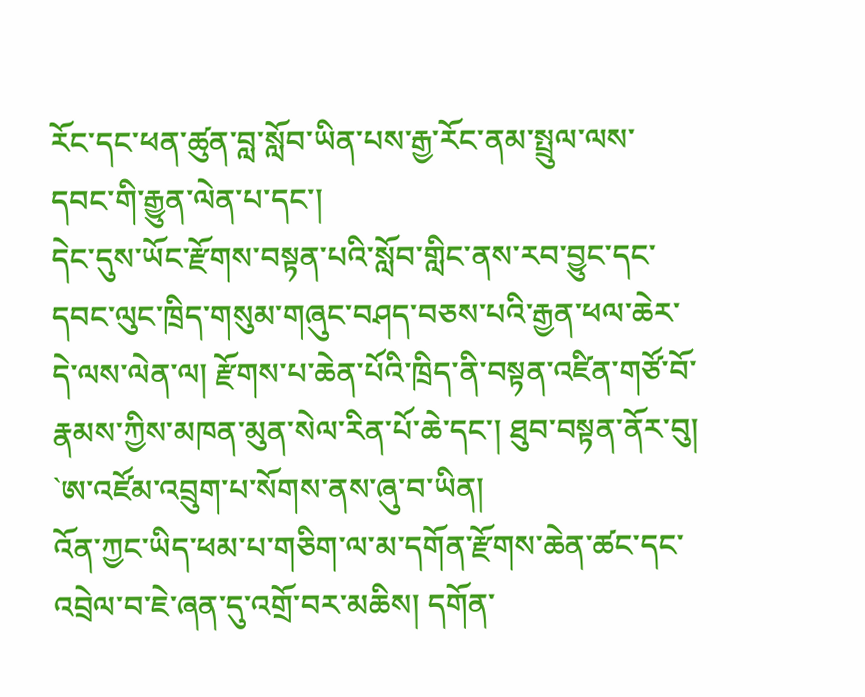རོང་དང་ཕན་ཚུན་བླ་སློབ་ཡིན་པས་རྒྱ་རོང་ནམ་སྤྲུལ་ལས་དབང་གི་རྒྱུན་ལེན་པ་དང་།
དེང་དུས་ཡོང་རྫོགས་བསྟན་པའི་སློབ་གླིང་ནས་རབ་བྱུང་དང་དབང་ལུང་ཁྲིད་གསུམ་གཞུང་བཤད་བཅས་པའི་རྒྱན་ཕལ་ཆེར་དེ་ལས་ལེན་ལ། རྫོགས་པ་ཆེན་པོའི་ཁྲིད་ནི་བསྟན་འཛིན་གཙོ་བོ་རྣམས་ཀྱིས་མཁན་མུན་སེལ་རིན་པོ་ཆེ་དང་། ཐུབ་བསྟན་ནོར་བུ། `ཨ་འཛོམ་འབྲུག་པ་སོགས་ནས་ཞུ་བ་ཡིན།
འོན་ཀྱང་ཡིད་ཕམ་པ་གཅིག་ལ་མ་དགོན་རྫོགས་ཆེན་ཚང་དང་འབྲེལ་བ་ཇེ་ཞན་དུ་འགྲོ་བར་མཆིས། དགོན་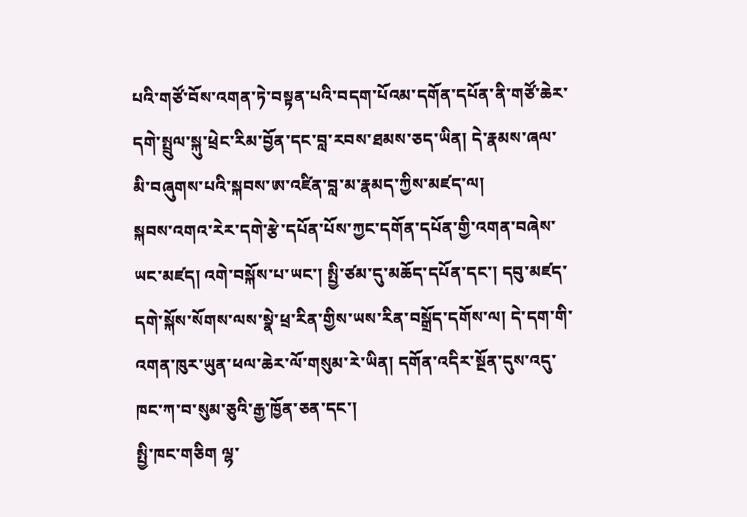པའི་གཙོ་བོས་འགན་ཏེ་བསྟན་པའི་བདག་པོའམ་དགོན་དཔོན་ནི་གཙོ་ཆེར་དགེ་སྤྲུལ་སྐུ་ཕྲེང་རིམ་བྱོན་དང་བླ་རབས་ཐམས་ཅད་ཡིན། དེ་རྣམས་ཞལ་མི་བཞུགས་པའི་སྐབས་ཨ་འཛིན་བླ་མ་རྣམད་ཀྱིས་མཛད་ལ།
སྐབས་འགའ་རེར་དགེ་རྩེ་དཔོན་པོས་ཀྱང་དགོན་དཔོན་གྱི་འགན་བཞེས་ཡང་མཛད། འགེ་བསྐོས་པ་ཡང་། སྤྱི་ཙམ་དུ་མཆོད་དཔོན་དང་། དབུ་མཛད་དགེ་སྐོས་སོགས་ལས་སྣེ་ཕྲ་རིན་གྱིས་ཡས་རིན་བསྒྲོད་དགོས་ལ། དེ་དག་གི་འགན་ཁུར་ཡུན་ཕལ་ཆེར་ལོ་གསུམ་རེ་ཡིན། དགོན་འདིར་སྔོན་དུས་འདུ་ཁང་ཀ་བ་སུམ་ཅུའི་རྒྱ་ཁྱོན་ཅན་དང་།
སྤྱི་ཁང་གཅིག ལྷ་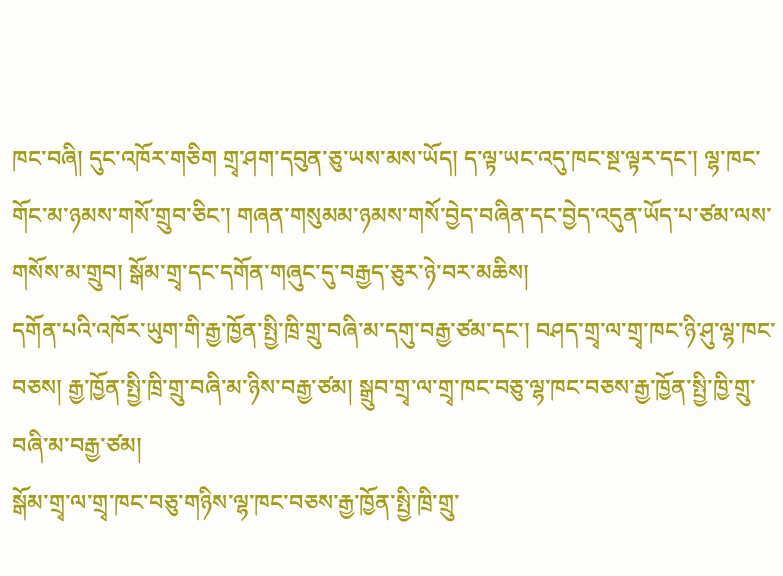ཁང་བཞི། དུང་འཁོར་གཅིག གྲྭ་ཤག་དབུན་ཅུ་ཡས་མས་ཡོད། ད་ལྟ་ཡང་འདུ་ཁང་སྔ་ལྟར་དང་། ལྷ་ཁང་གོང་མ་ཉམས་གསོ་གྲུབ་ཅིང་། གཞན་གསུམམ་ཉམས་གསོ་བྱེད་བཞིན་དང་བྱེད་འདུན་ཡོད་པ་ཙམ་ལས་གསོས་མ་གྲུབ། སྒོམ་གྲྭ་དང་དགོན་གཞུང་དུ་བརྒྱད་ཅུར་ཉེ་བར་མཆིས།
དགོན་པའི་འཁོར་ཡུག་གི་རྒྱ་ཁྱོན་སྤྱི་ཁྲི་གྲུ་བཞི་མ་དགུ་བརྒྱ་ཙམ་དང་། བཤད་གྲྭ་ལ་གྲྭ་ཁང་ཉི་ཤུ་ལྷ་ཁང་བཅས། རྒྱ་ཁྱོན་སྤྱི་ཁྲི་གྲུ་བཞི་མ་ཉིས་བརྒྱ་ཙམ། སྒྲུབ་གྲྭ་ལ་གྲྭ་ཁང་བཅུ་ལྷ་ཁང་བཅས་རྒྱ་ཁྱོན་སྤྱི་ཁྱི་གྲུ་བཞི་མ་བརྒྱ་ཙམ།
སྒོམ་གྲྭ་ལ་གྲྭ་ཁང་བཅུ་གཉིས་ལྷ་ཁང་བཅས་རྒྱ་ཁྱོན་སྤྱི་ཁྲི་གྲུ་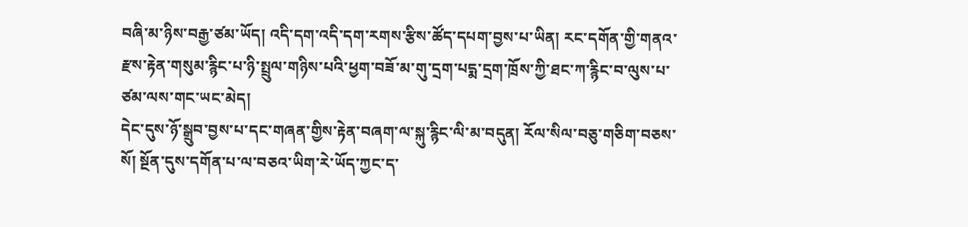བཞི་མ་ཉིས་བརྒྱ་ཙམ་ཡོད། འདི་དག་འདི་དག་རགས་རྩིས་ཚོད་དཔག་བྱས་པ་ཡིན། རང་དགོན་གྱི་གནའ་རྫས་རྟེན་གསུམ་རྙིང་པ་ཉི་སྤྲུལ་གཉིས་པའི་ཕྱག་བཟོ་མ་གུ་དྲག་པདྨ་དྲག་ཁྲོས་ཀྱི་ཐང་ཀ་རྙིང་བ་ལུས་པ་ཙམ་ལས་གང་ཡང་མེད།
དེང་དུས་ཉོ་སྒྲུབ་བྱས་པ་དང་གཞན་གྱིས་རྟེན་བཞག་ལ་སྐུ་རྙིང་ལི་མ་བདུན། རོལ་སིལ་བཅུ་གཅིག་བཅས་སོ། སྔོན་དུས་དགོན་པ་ལ་བཅའ་ཡིག་རེ་ཡོད་ཀྱང་ད་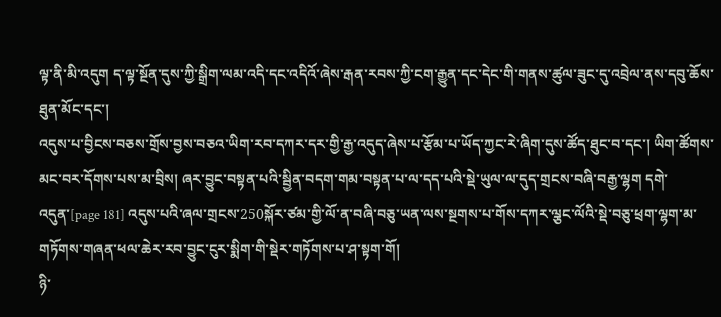ལྟ་ནི་མི་འདུག ད་ལྟ་སྔོན་དུས་ཀྱི་སྒྲིག་ལམ་འདི་དང་འདིའོ་ཞེས་རྒན་རབས་ཀྱི་ངག་རྒྱུན་དང་དེང་གི་གནས་ཚུལ་ཟུང་དུ་འབྲེལ་ནས་དབུ་ཆོས་ཐུན་མོང་དང་།
འདུས་པ་བྱིངས་བཅས་གྲོས་བྱས་བཅའ་ཡིག་རབ་དཀར་དར་གྱི་རྒྱ་འདུད་ཞེས་པ་རྩོམ་པ་ཡོད་ཀྱང་རེ་ཞིག་དུས་ཚོད་ཐུང་བ་དང་། ཡིག་ཚོགས་མང་བར་དོགས་པས་མ་བྲིས། ཞར་བྱུང་བསྟན་པའི་སྦྱིན་བདག་གམ་བསྟན་པ་ལ་དད་པའི་སྡེ་ཡུལ་ལ་དུད་གྲངས་བཞི་བརྒྱ་ལྷག དགེ་འདུན་[page 181] འདུས་པའི་ཞལ་གྲངས་250སྐོར་ཙམ་གྱི་ལོ་ན་བཞི་བཅུ་ཡན་ལས་སྔགས་པ་གོས་དཀར་ལྕང་ལོའི་སྡེ་བཅུ་ཕྲག་ལྷག་མ་གཏོགས་གཞན་ཕལ་ཆེར་རབ་བྱུང་ངུར་སྨིག་གི་སྡེར་གཏོགས་པ་ཤ་སྟག་གོ།
ཉི་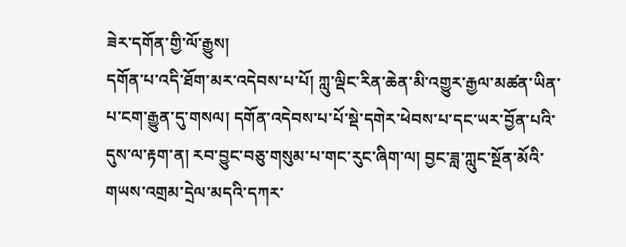ཟེར་དགོན་གྱི་ལོ་རྒྱུས།
དགོན་པ་འདི་ཐོག་མར་འདེབས་པ་པོ། ཀླུ་ལྡིང་རིན་ཆེན་མི་འགྱུར་རྒྱལ་མཚན་ཡིན་པ་ངག་རྒྱུན་དུ་གསལ། དགོན་འདེབས་པ་པོ་སྡེ་དགེར་ཕེབས་པ་དང་ཡར་བྱོན་པའི་དུས་ལ་རྟག་ན། རབ་བྱུང་བཅུ་གསུམ་པ་གང་རུང་ཞིག་ལ། བྱང་ཟླ་ཀླུང་སྔོན་མོའི་གཡས་འགྲམ་དྲེལ་མདའི་དཀར་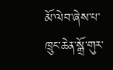མོ་ལེབ་ཞེས་པ་ཁྲུང་ཆེན་སྒྲོ་གུར་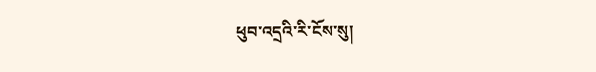ཕུབ་འདྲའི་རི་ངོས་སུ།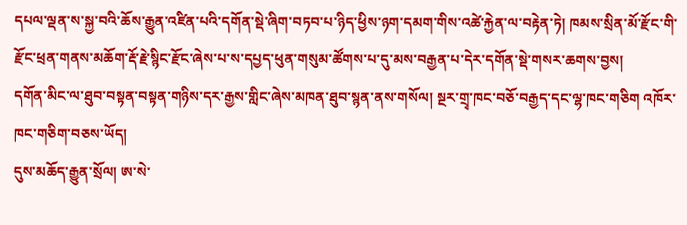དཔལ་ལྡན་ས་སྐྱ་བའི་ཆོས་རྒྱུན་འཛིན་པའི་དགོན་སྡེ་ཞིག་བཏབ་པ་ཉིད་ཕྱིས་ཉག་དམག་གིས་འཚེ་རྐྱེན་ལ་བརྟེན་ཏེ། ཁམས་སྲིན་མོ་རྫོང་གི་རྫོང་ཕྲན་གནས་མཆོག་རྡོ་རྗེ་སྙིང་རྫོང་ཞེས་པ་ས་དཔྱད་ཕུན་གསུམ་ཚོགས་པ་དུ་མས་བརྒྱན་པ་དེར་དགོན་སྡེ་གསར་ཆགས་བྱས།
དགོན་མིང་ལ་ཐུབ་བསྟན་བསྟན་གཉིས་དར་རྒྱས་གླིང་ཞེས་མཁན་ཐུབ་སྙན་ནས་གསོལ། སྔར་གྲྭ་ཁང་བཅོ་བརྒྱད་དང་ལྷ་ཁང་གཅིག འཁོར་ཁང་གཅིག་བཅས་ཡོད།
དུས་མཆོད་རྒྱུན་སྲོལ། ཨ་སེ་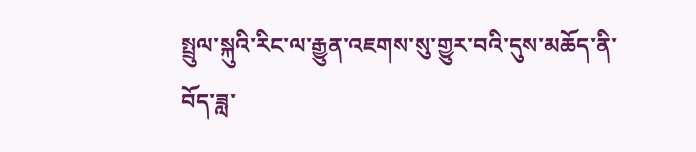སྤྲུལ་སྐུའི་རིང་ལ་རྒྱུན་འཇགས་སུ་གྱུར་བའི་དུས་མཆོད་ནི་བོད་ཟླ་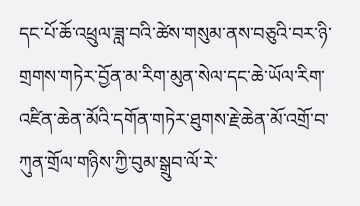དང་པོ་ཆོ་འཕྲུལ་ཟླ་བའི་ཚེས་གསུམ་ནས་བཅུའི་བར་ཉི་གྲགས་གཏེར་བྱོན་མ་རིག་མུན་སེལ་དང་ཆེ་ཡོལ་རིག་འཛིན་ཆེན་མོའི་དགོན་གཏེར་ཐུགས་རྗེ་ཆེན་མོ་འགྲོ་བ་ཀུན་གྲོལ་གཉིས་ཀྱི་བུམ་སྒྲུབ་ལོ་རེ་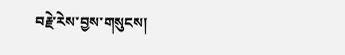བརྗེ་རེས་བྱས་གསུངས།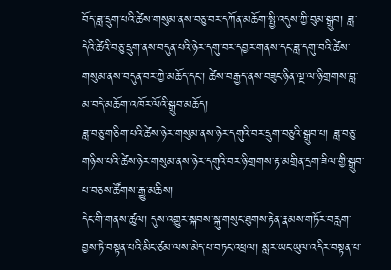བོད་ཟླ་དྲུག་པའི་ཚེས་གསུམ་ནས་བཅུ་བར་དཀོན་མཆོག་སྤྱི་འདུས་ཀྱི་བུམ་སྒྲུབ། ཟླ་དེའི་ཚེའི་བཅུ་དྲུག་ནས་བདུན་པའི་ཉེར་དགུ་བར་དབྱར་གནས་དང་ཟླ་དགུ་བའི་ཚེས་གསུམ་ནས་བདུན་བར་ཀྱེ་མཆོད་དང་། ཚེས་བརྒྱད་ནས་བཟུང་ཉིན་ལྔ་ལ་ཉི་གྲགས་བླ་མ་བདེ་མཆོག་འཁོར་ལོའི་སྒྲུབ་མཆོད།
ཟླ་བཅུ་གཅིག་པའི་ཚེས་ཉེར་གསུམ་ནས་ཉེར་དགུའི་བར་དྲུག་བཅུའི་སྒྲུབ་པ། ཟླ་བཅུ་གཉིས་པའི་ཚེས་ཉེར་གསུམ་ནས་ཉེར་དགུའི་བར་ཉི་གྲགས་རྟ་མགྲིན་དྲག་ཟིལ་གྱི་སྒྲུབ་པ་བཅས་ཚོགས་རྒྱུ་མཆིས།
དེང་གི་གནས་ཚུལ། དུས་འགྱུར་སྐབས་སྐུ་གསུང་ཐུགས་རྟེན་རྣམས་གཏོར་བརླག་བྱས་ཏེ་བསྟན་པའི་མིང་ཙམ་ལས་མེད་པ་བཏང་འཕྲལ། སླར་ཡང་ཡུལ་འདིར་བསྟན་པ་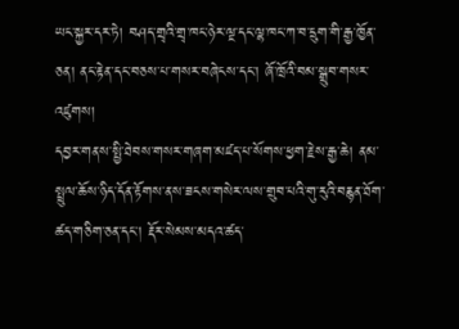ཡང་སྐྱར་དར་ཏེ། བཤད་གྲྭའི་གྲྭ་ཁང་ཉེར་ལྔ་དང་ལྷ་ཁང་ཀ་བ་དྲུག་གི་རྒྱ་ཁྱོན་ཅན། ནང་རྟེན་དང་བཅས་པ་གསར་བཞེངས་དང་། ཞོ་ཁྲོའི་བམ་སྒྲུབ་གསར་འཛུགས།
དབྱར་གནས་སྤྱི་ཐེབས་གསར་གཞག་མཛད་པ་སོགས་ཕྱག་རྗེས་རྒྱ་ཆེ། ནམ་སྤྲུལ་ཆོས་ཉིད་དོན་རྟོགས་ནས་ཟངས་གསེར་ལས་གྲུབ་པའི་གུ་རུའི་བརྙན་ཐོག་ཚད་གཅིག་ཅན་དང་། རྡོར་སེམས་མདའ་ཚད་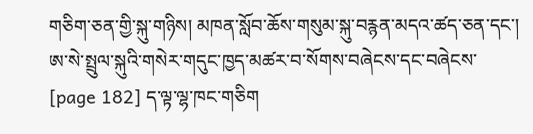གཅིག་ཅན་གྱི་སྐུ་གཉིས། མཁན་སློབ་ཆོས་གསུམ་སྐུ་བརྙན་མདའ་ཚད་ཅན་དང་།
ཨ་སེ་སྤྲུལ་སྐུའི་གསེར་གདུང་ཁྱད་མཚར་བ་སོགས་བཞེངས་དང་བཞེངས་
[page 182] ད་ལྟ་ལྷ་ཁང་གཅིག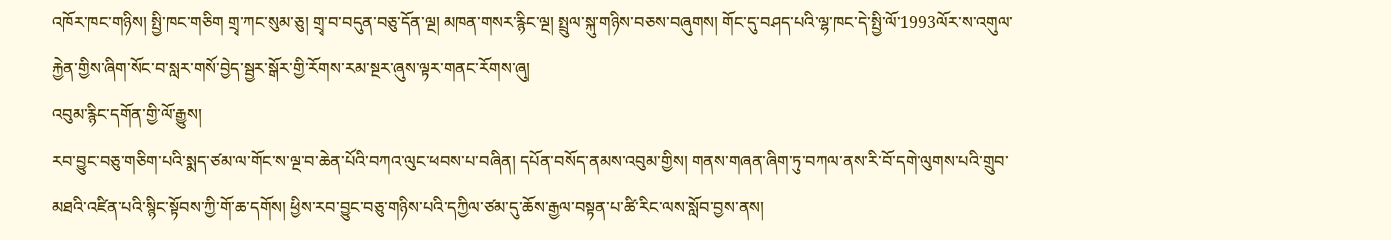འཁོར་ཁང་གཉིས། སྤྱི་ཁང་གཅིག གྲྭ་ཀང་སུམ་ཅུ། གྲྭ་བ་བདུན་བཅུ་དོན་ལྔ། མཁན་གསར་རྙིང་ལྔ། སྤྲུལ་སྐུ་གཉིས་བཅས་བཞུགས། གོང་དུ་བཤད་པའི་ལྷ་ཁང་དེ་སྤྱི་ལོ་1993ལོར་ས་འགུལ་རྐྱེན་གྱིས་ཞིག་སོང་བ་སླར་གསོ་བྱེད་སྦྱར་སྒོར་གྱི་རོགས་རམ་སྔར་ཞུས་ལྟར་གནང་རོགས་ཞུ།
འབུམ་རྙིང་དགོན་གྱི་ལོ་རྒྱུས།
རབ་བྱུང་བཅུ་གཅིག་པའི་སྨད་ཙམ་ལ་གོང་ས་ལྔ་བ་ཆེན་པོའི་བཀའ་ལུང་ཕབས་པ་བཞིན། དཔོན་བསོད་ནམས་འབུམ་གྱིས། གནས་གཞན་ཞིག་ཏུ་བཀལ་ནས་རི་བོ་དགེ་ལུགས་པའི་གྲུབ་མཐའི་འཛིན་པའི་སྙིང་སྟོབས་ཀྱི་གོ་ཆ་དགོས། ཕྱིས་རབ་བྱུང་བཅུ་གཉིས་པའི་དཀྱིལ་ཙམ་དུ་ཆོས་རྒྱལ་བསྟན་པ་ཚི་རིང་ལས་སློབ་བྱས་ནས།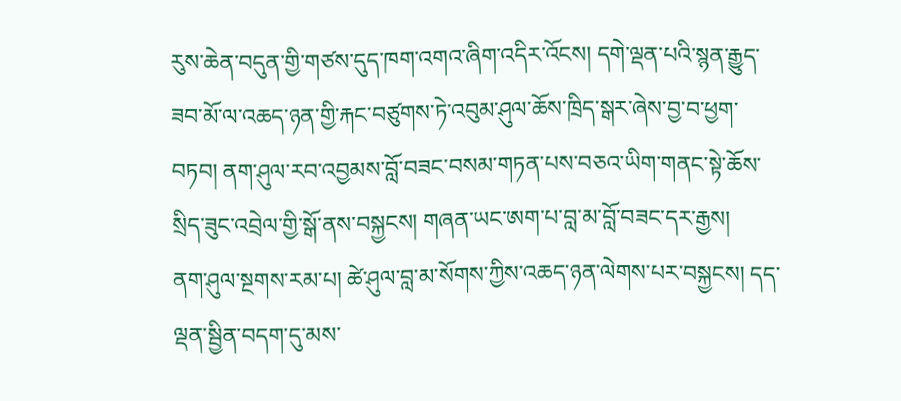རུས་ཆེན་བདུན་གྱི་གཙས་དུད་ཁག་འགའ་ཞིག་འདིར་འོངས། དགེ་ལྡན་པའི་སྙན་རྒྱུད་ཟབ་མོ་ལ་འཆད་ཉན་གྱི་རྐང་བཙུགས་ཏེ་འབུམ་ཤུལ་ཆོས་ཁྲིད་སྒར་ཞེས་བྱ་བ་ཕྱག་བཏབ། ནག་ཤུལ་རབ་འབྱམས་བློ་བཟང་བསམ་གཏན་པས་བཅའ་ཡིག་གནང་སྟེ་ཆོས་སྲིད་ཟུང་འབྲེལ་གྱི་སྒོ་ནས་བསྐྱངས། གཞན་ཡང་ཨག་པ་བླ་མ་བློ་བཟང་དར་རྒྱས།
ནག་ཤུལ་སྔགས་རམ་པ། ཚེ་ཤུལ་བླ་མ་སོགས་ཀྱིས་འཆད་ཉན་ལེགས་པར་བསྐྱངས། དད་ལྡན་སྦྱིན་བདག་དུ་མས་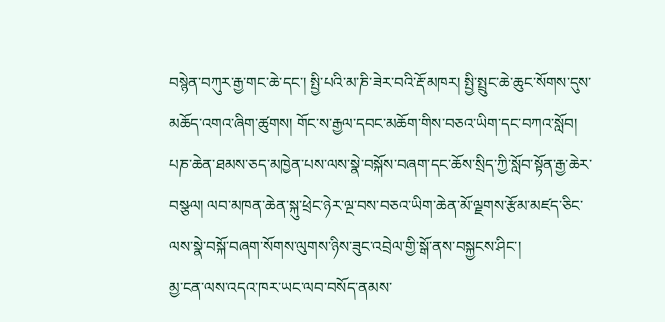བསྙེན་བཀུར་རྒྱ་གང་ཆེ་དང་། སྤྱི་པའི་མ་ཎི་ཟེར་བའི་རྡོ་མཁར། སྤྱི་སྤྲུང་ཆེ་ཆུང་སོགས་དུས་མཆོད་འགའ་ཞིག་ཚུགས། གོང་ས་རྒྱལ་དབང་མཆོག་གིས་བཅའ་ཡིག་དང་བཀའ་སློབ།
པཎ་ཆེན་ཐམས་ཅད་མཁྱེན་པས་ལས་སྣེ་བསྐོས་བཞག་དང་ཆོས་སྲིད་ཀྱི་སློབ་སྟོན་རྒྱ་ཆེར་བསྩལ། ལབ་མཁན་ཆེན་སྐུ་ཕྲེང་ཉེར་ལྔ་བས་བཅའ་ཡིག་ཆེན་མོ་ལྗགས་རྩོམ་མཛད་ཅིང་ལས་སྣེ་བསྐོ་བཞག་སོགས་ལུགས་ཉིས་ཟུང་འབྲེལ་གྱི་སྒོ་ནས་བསྐྱངས་ཤིང་།
མྱ་ངན་ལས་འདའ་ཁར་ཡང་ལབ་བསོད་ནམས་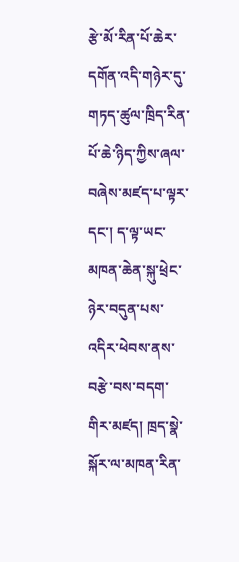རྩེ་མོ་རིན་པོ་ཆེར་དགོན་འདི་གཉེར་དུ་གཏད་ཚུལ་ཁྲིད་རིན་པོ་ཆེ་ཉིད་ཀྱིས་ཞལ་བཞེས་མཛད་པ་ལྟར་དང་། ད་ལྟ་ཡང་མཁན་ཆེན་སྐུ་ཕྲེང་ཉེར་བདུན་པས་འདིར་ཕེབས་ནས་བརྩེ་བས་བདག་གིར་མཛད། ཁྲད་སྣེ་སྐོར་ལ་མཁན་རིན་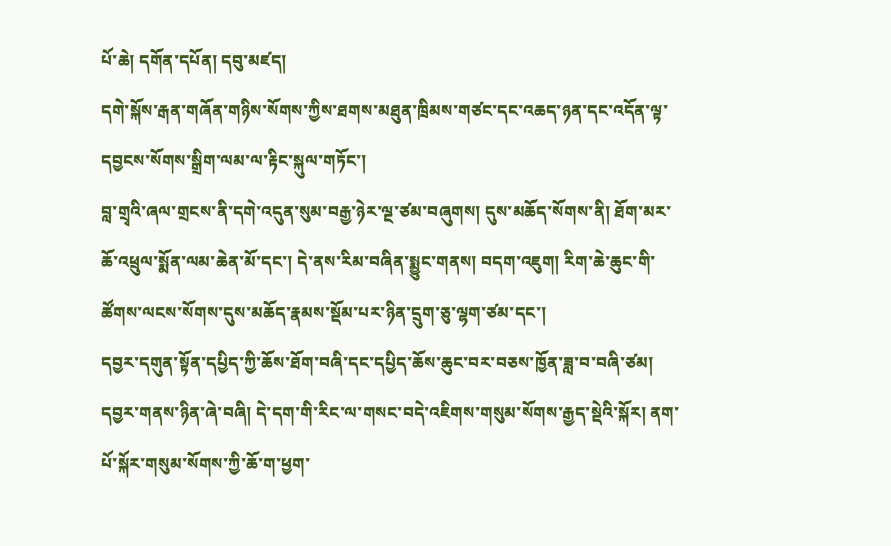པོ་ཆེ། དགོན་དཔོན། དབུ་མཛད།
དགེ་སྐོས་རྒན་གཞོན་གཉིས་སོགས་ཀྱིས་ཐགས་མཐུན་ཁྲིམས་གཙང་དང་འཆད་ཉན་དང་འདོན་ལྟ་དབྱངས་སོགས་སྒྲིག་ལམ་ལ་རྟིང་སྐུལ་གཏོང་།
བླ་གྲྭའི་ཞལ་གྲངས་ནི་དགེ་འདུན་སུམ་བརྒྱ་ཉེར་ལྔ་ཙམ་བཞུགས། དུས་མཆོད་སོགས་ནི། ཐོག་མར་ཆོ་འཕྲུལ་སྨོན་ལམ་ཆེན་མོ་དང་། དེ་ནས་རིམ་བཞིན་སྨྱུང་གནས། བདག་འཇུག། རིག་ཆེ་ཆུང་གི་ཚོགས་ལངས་སོགས་དུས་མཆོད་རྣམས་སྡོམ་པར་ཉིན་དྲུག་ཅུ་ལྷག་ཙམ་དང་།
དབྱར་དགུན་སྟོན་དཔྱིད་ཀྱི་ཆོས་ཐོག་བཞི་དང་དཔྱིད་ཆོས་ཆུང་བར་བཅས་ཁྱོན་ཟླ་བ་བཞི་ཙམ། དབྱར་གནས་ཉིན་ཞེ་བཞི། དེ་དག་གི་རིང་ལ་གསང་བདེ་འཇིགས་གསུམ་སོགས་རྒྱད་སྡེའི་སྐོར། ནག་པོ་སྐོར་གསུམ་སོགས་ཀྱི་ཆོ་ག་ཕྱག་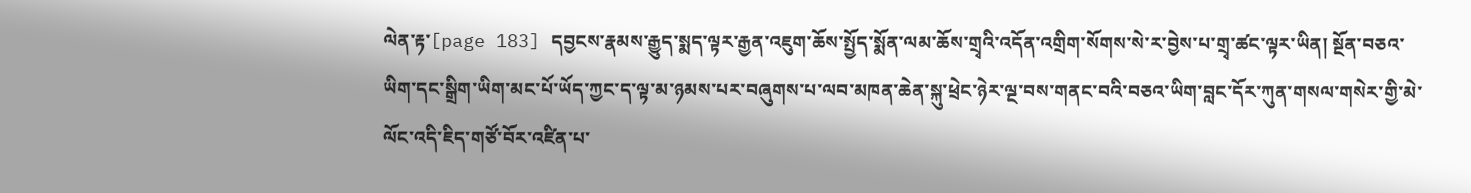ལེན་རྟ་[page 183] དབྱངས་རྣམས་རྒྱུད་སྨད་ལྟར་རྒྱན་འཇུག་ཆོས་སྤྱོད་སྨོན་ལམ་ཆོས་གྲྭའི་འདོན་འགྲིག་སོགས་སེ་ར་བྱེས་པ་གྲྭ་ཚང་ལྟར་ཡིན། སྔོན་བཅའ་ཡིག་དང་སྒྲིག་ཡིག་མང་པོ་ཡོད་ཀྱང་ད་ལྟ་མ་ཉམས་པར་བཞུགས་པ་ལབ་མཁན་ཆེན་སྐུ་ཕྲེང་ཉེར་ལྔ་བས་གནང་བའི་བཅའ་ཡིག་བླང་དོར་ཀུན་གསལ་གསེར་གྱི་མེ་ལོང་འདི་ཇིད་གཙོ་བོར་འཛིན་པ་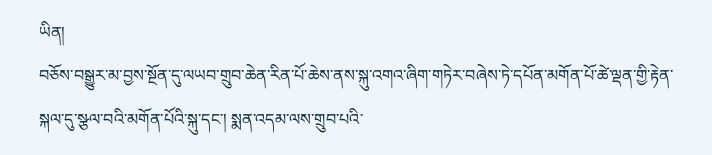ཡིན།
བཅོས་བསྒྱུར་མ་བྱས་སྔོན་དུ་ལཡབ་གྲུབ་ཆེན་རིན་པོ་ཆེས་ནས་སྐུ་འགའ་ཞིག་གཏེར་བཞེས་ཏེ་དཔོན་མགོན་པོ་ཚེ་ལྡན་གྱི་རྟེན་སྐལ་དུ་སྩལ་བའི་མགོན་པོའི་སྐུ་དང་། སྨན་འདམ་ལས་གྲུབ་པའི་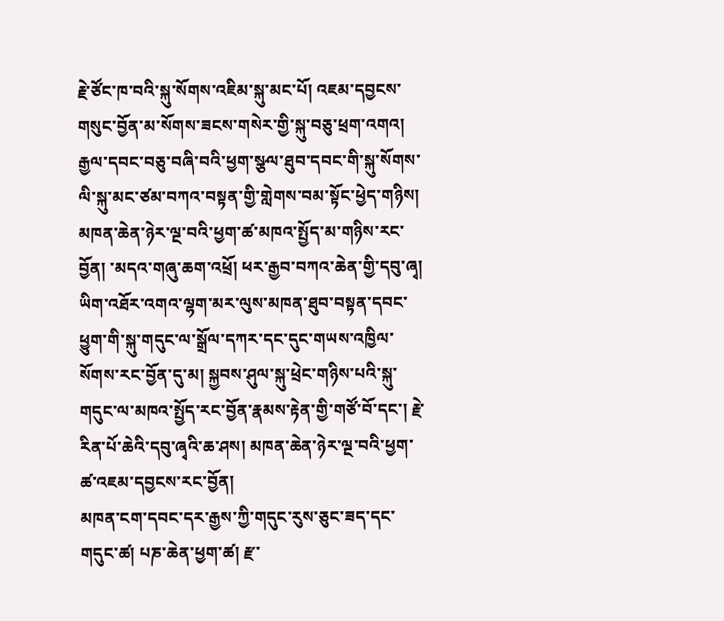རྗེ་ཙོང་ཁ་བའི་སྐུ་སོགས་འཇིམ་སྐུ་མང་པོ། འཇམ་དབྱངས་གསུང་བྱོན་མ་སོགས་ཟངས་གསེར་གྱི་སྐུ་བཅུ་ཕྲག་འགའ།
རྒྱལ་དབང་བཅུ་བཞི་བའི་ཕྱག་སྩལ་ཐུབ་དབང་གི་སྐུ་སོགས་ལི་སྐུ་མང་ཙམ་བཀའ་བསྟན་གྱི་གླེགས་བམ་སྟོང་ཕྱེད་གཉིས། མཁན་ཆེན་ཉེར་ལྔ་བའི་ཕྱག་ཚ་མཁའ་སྤྱོད་མ་གཉིས་རང་བྱོན། ་མདའ་གཞུ་ཆག་འཕྲོ། ཕར་རྒྱབ་བཀའ་ཆེན་གྱི་དབུ་ཞྭ།
ཡིག་འཐོར་འགའ་ལྷག་མར་ལུས་མཁན་ཐུབ་བསྟན་དབང་ཕྱུག་གི་སྐུ་གདུང་ལ་སྒྲོལ་དཀར་དང་དུང་གཡས་འཁྱིལ་སོགས་རང་བྱོན་དུ་མ། སྐྱབས་ཤུལ་སྐུ་ཕྲེང་གཉིས་པའི་སྐུ་གདུང་ལ་མཁའ་སྤྱོད་རང་བྱོན་རྣམས་རྟེན་གྱི་གཙོ་བོ་དང་། རྗེ་རིན་པོ་ཆེའི་དབུ་ཞྭའི་ཆ་ཤས། མཁན་ཆེན་ཉེར་ལྔ་བའི་ཕྱག་ཚ་འཇམ་དབྱངས་རང་བྱོན།
མཁན་ངག་དབང་དར་རྒྱས་ཀྱི་གདུང་རུས་ཅུང་ཟད་དང་གདུང་ཚ། པཎ་ཆེན་ཕྱག་ཚ། རྫ་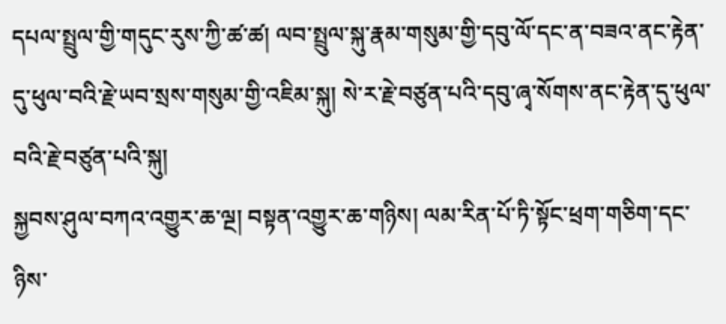དཔལ་སྤྲུལ་གྱི་གདུང་རུས་ཀྱི་ཚ་ཚ། ལབ་སྤྲུལ་སྐུ་རྣམ་གསུམ་གྱི་དབུ་ལོ་དང་ན་བཟའ་ནང་རྟེན་དུ་ཕུལ་བའི་རྗེ་ཡབ་སྲས་གསུམ་གྱི་འཇིམ་སྐུ། སེ་ར་རྗེ་བཙུན་པའི་དབུ་ཞྭ་སོགས་ནང་རྟེན་དུ་ཕུལ་བའི་རྗེ་བཙུན་པའི་སྐུ།
སྐྱབས་ཤུལ་བཀའ་འགྱུར་ཆ་ལྔ། བསྟན་འགྱུར་ཆ་གཉིས། ལམ་རིན་པོ་ཏི་སྟོང་ཕྲག་གཅིག་དང་ཉིས་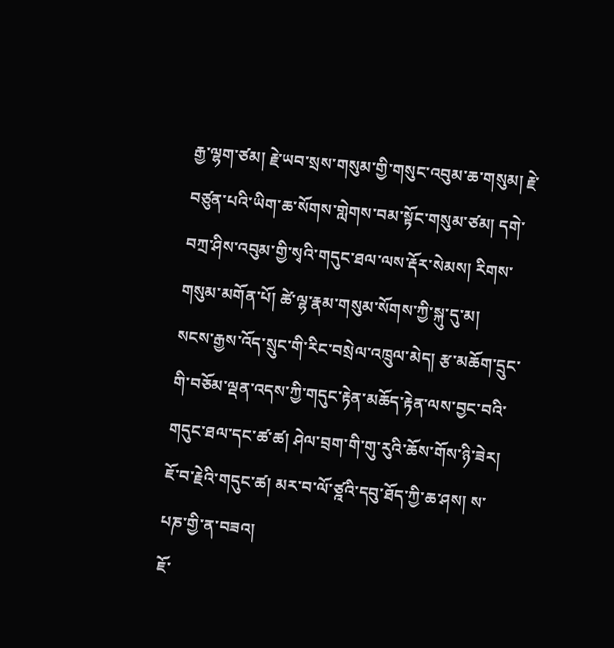རྒྱ་ལྷག་ཙམ། རྗེ་ཡབ་སྲས་གསུམ་གྱི་གསུང་འབུམ་ཆ་གསུམ། རྗེ་བཙུན་པའི་ཡིག་ཆ་སོགས་གླེགས་བམ་སྟོང་གསུམ་ཙམ། དགེ་བཀྲ་ཤིས་འབུམ་གྱི་སྭའི་གདུང་ཐལ་ལས་རྡོར་སེམས། རིགས་གསུམ་མགོན་པོ། ཚེ་ལྷ་རྣམ་གསུམ་སོགས་ཀྱི་སྐུ་དུ་མ།
སངས་རྒྱས་འོད་སྲུང་གི་རིང་བསྲེལ་འཁྲུལ་མེད། རྩ་མཆོག་དྲུང་གི་བཅོམ་ལྡན་འདས་ཀྱི་གདུང་རྟེན་མཆོད་རྟེན་ལས་བྱང་བའི་གདུང་ཐལ་དང་ཚ་ཚ། ཤེལ་བྲག་གི་གུ་རུའི་ཆོས་གོས་ཉི་ཟེར། ཇོ་བ་རྗེའི་གདུང་ཚ། མར་བ་ལོ་ཙྰའི་དབུ་ཐོད་ཀྱི་ཆ་ཤས། ས་པཎ་གྱི་ན་བཟའ།
ཇོ་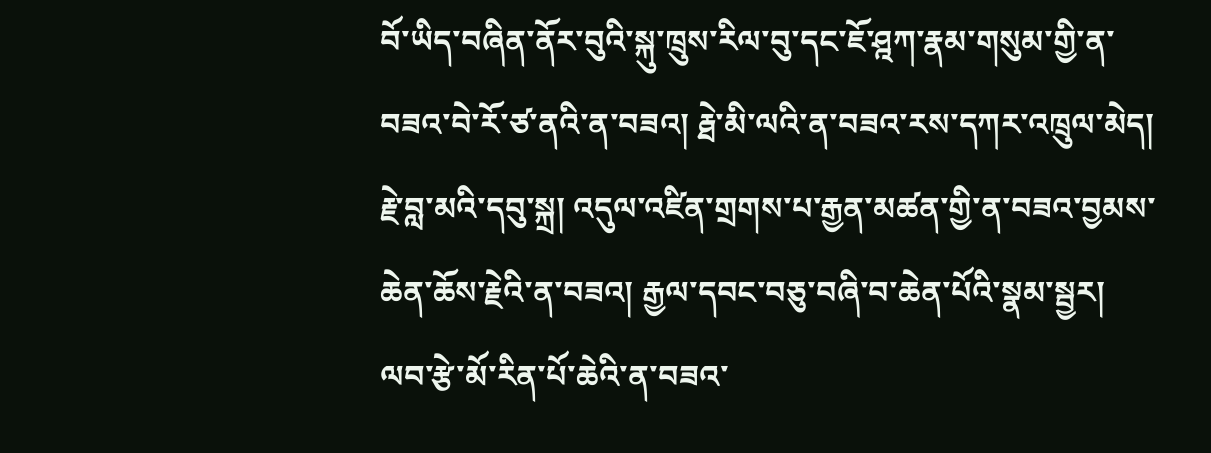བོ་ཡིད་བཞིན་ནོར་བུའི་སྐུ་ཁྲུས་རིལ་བུ་དང་ཇོ་ཤྰཀ་རྣམ་གསུམ་གྱི་ན་བཟའ་བེ་རོ་ཙ་ནའི་ན་བཟའ། རྠེ་མི་ལའི་ན་བཟའ་རས་དཀར་འཁྲུལ་མེད། རྗེ་བླ་མའི་དབུ་སྐྲ། འདུལ་འཛིན་གྲགས་པ་རྒྱན་མཚན་གྱི་ན་བཟའ་བྱམས་ཆེན་ཆོས་རྗེའི་ན་བཟའ། རྒྱལ་དབང་བཅུ་བཞི་བ་ཆེན་པོའི་སྣམ་སྦྱར།
ལབ་རྩེ་མོ་རིན་པོ་ཆེའི་ན་བཟའ་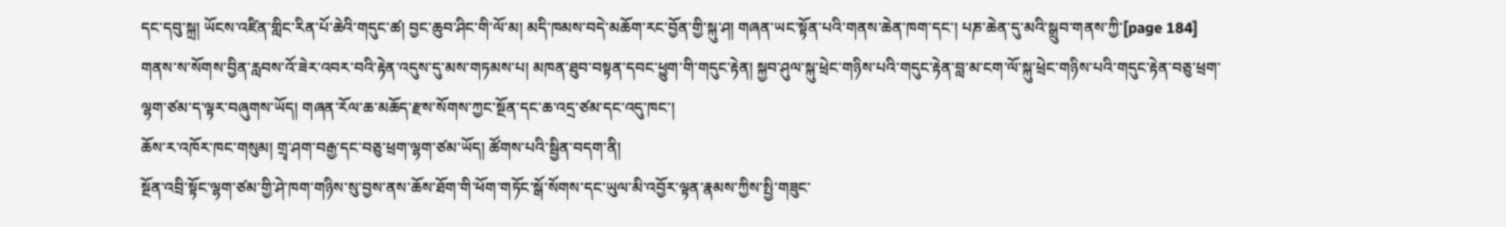དང་དབུ་སྐྲ། ཡོངས་འཛིན་གླིང་རིན་པོ་ཆེའི་གདུང་ཚ། བྱང་ཆུབ་ཤིང་གི་ལོ་མ། མདི་ཁམས་བདེ་མཆོག་རང་བྱོན་གྱི་སྐུ་ཤ། གཞན་ཡང་སྟོན་པའི་གནས་ཆེན་ཁག་དང་། པཎ་ཆེན་དུ་མའི་སྒྲུབ་གནས་ཀྱི་[page 184] གནས་ས་སོགས་བྱིན་རླབས་འོ་ཟེར་འབར་བའི་རྟེན་འདུས་དུ་མས་གཏམས་པ། མཁན་ཐུབ་བསྟན་དབང་ཕྱུག་གི་གདུང་རྟེན། སྐྱབ་ཤུལ་སྐུ་ཕྲེང་གཉིས་པའི་གདུང་རྟེན་བླ་མ་ངག་ལོ་སྐུ་ཕྲེང་གཉིས་པའི་གདུང་རྟེན་བཅུ་ཕྲག་ལྷག་ཙམ་ད་ལྟར་བཞུགས་ཡོད། གཞན་རོལ་ཆ་མཆོད་རྫས་སོགས་ཀྱང་སྔོན་དང་ཆ་འདྲ་ཙམ་དང་འདུ་ཁང་།
ཆོས་ར་འཁོར་ཁང་གསུམ། གྲྭ་ཤག་བརྒྱ་དང་བཅུ་ཕྲག་ལྷག་ཙམ་ཡོད། ཚོགས་པའི་སྦྱིན་བདག་ནི།
སྔོན་འབྲི་སྟོང་ལྷག་ཙམ་གྱི་ཤེ་ཁག་གཉིས་སུ་བྱས་ནས་ཆོས་ཐོག་གི་ཕོག་གཏོང་སྒོ་སོགས་དང་ཡུལ་མི་འབྱོར་ལྟན་རྣམས་ཀྱིས་སྤྱི་གཟུང་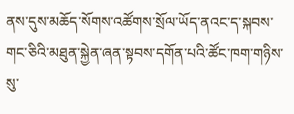ནས་དུས་མཆོད་སོགས་འཚོགས་སྲོལ་ཡོད་ནའང་ད་སྐབས་གང་ཅིའི་མཐུན་སྐྱེན་ཞན་སྟབས་དགོན་པའི་ཚོང་ཁག་གཉིས་སུ་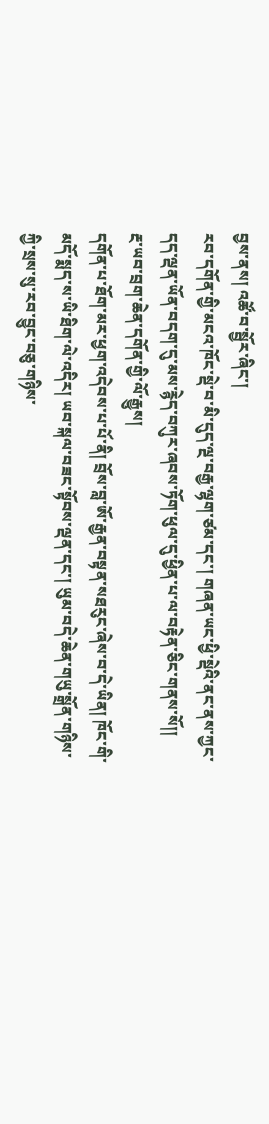བྱས་ནས། འཚོ་བ་སྦྱོར་ཞིང་།
རབ་དགོན་གྱི་མངའ་ཁོང་སྡེ་བ་མི་དུད་ལྔ་བརྒྱ་ལྷག་ཙམ་དང་། གཞན་ཡང་ཕྱི་སྡེའི་ནང་ནས་ཀྱང་དད་ལྡན་ཡོན་བདག་དུ་མས་རྙེད་བཀུར་ཞབས་ཏོག་ཕུལ་དུ་ཕྱིན་པ་ལ་བརྟེན་ཅིང་གནས་སོ།།
རྔ་ཡབ་བྲག་ཆེན་དགོན་གྱི་ལོ་རྒྱུས།
དགོན་པ་ཐོག་མར་ཕྱག་འདེབས་པ་པོ་ནི། བྲོས་བླ་ཨོ་རྒྱན་བསྟན་སཐརུང་ཞེས་བ་དེ་ཡིན། ཁོང་གི་མདོ་སྨད་ས་ཡི་ཐིག་ལེ་འདིར། ཡབ་སྐལ་བཟང་སྟོབས་ལྡན་དང་། ཡུམ་བདེ་ཆེན་གཡུ་སྒྲོན་གཉིས་ཀྱི་སྲས་སུ་རབ་བྱུང་བཅུ་གཉིས་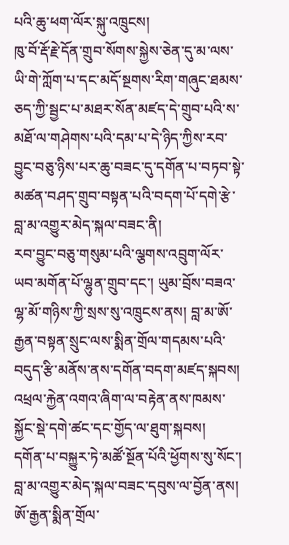པའི་ཆུ་ཕག་ལོར་སྐུ་འཁྲུངས།
ཁུ་བོ་རྡོ་རྗེ་དོན་གྲུབ་སོགས་སྐྱེས་ཅེན་དུ་མ་ལས་ཡི་གེ་ཀློག་པ་དང་མདོ་སྔགས་རིག་གཞུང་ཐམས་ཅད་ཀྱི་སྦྱང་པ་མཐར་སོན་མཛད་དེ་གྲུབ་པའི་ས་མཐོ་ལ་གཤེགས་པའི་དམ་པ་དེ་ཉིད་ཀྱིས་རབ་བྱུང་བཅུ་ཉིས་པར་ཆུ་བཟང་དུ་དགོན་པ་བཏབ་སྟེ་མཚན་བཤད་གྲུབ་བསྟན་པའི་བདག་པོ་དགེ་རྩེ་བླ་མ་འགྱུར་མེད་སྐལ་བཟང་ནི།
རབ་བྱུང་བཅུ་གསུམ་པའི་ལྕགས་འབྲུག་ལོར་ཡབ་མགོན་པོ་ལྷུན་གྲུབ་དང་། ཡུམ་བྲོས་བཟའ་ལྷ་མོ་གཉིས་ཀྱི་སྲས་སུ་འཁྲུངས་ནས། བླ་མ་ཨོ་རྒྱན་བསྟན་སྲུང་ལས་སྨིན་གྲོལ་གདམས་པའི་བདུད་རྩི་མནོས་ནས་དགོན་བདག་མཛད་སྐབས། འཕྲལ་རྐྱེན་འགའ་ཞིག་ལ་བརྟེན་ནས་ཁམས་སྐྱོང་སྡེ་དགེ་ཚང་དང་གྱོད་ལ་ཐུག་སྐབས།
དགོན་པ་བསྐྱུར་ཏེ་མཚོ་སྔོན་པོའི་ཕྱོགས་སུ་སོང་། བླ་མ་འགྱུར་མེད་སྐལ་བཟང་དབུས་ལ་བྱོན་ནས། ཨོ་རྒྱན་སྨིན་གྲོལ་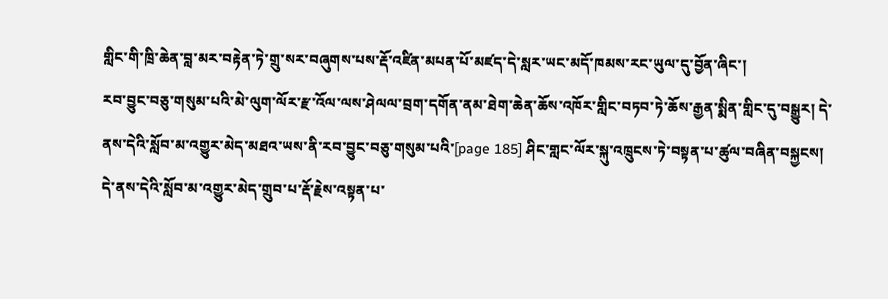གླིང་གི་ཁྲི་ཆེན་བླ་མར་བརྟེན་ཏེ་གྲུ་སར་བཞུགས་པས་རྡོ་འཛིན་མཔན་པོ་མཛད་དེ་སླར་ཡང་མདོ་ཁམས་རང་ཡུལ་དུ་བྱོན་ཞིང་།
རབ་བྱུང་བཅུ་གསུམ་པའི་མེ་ལུག་ལོར་རྫ་འོལ་ལས་ཤེལལ་བྲག་དགོན་ནམ་ཐེག་ཆེན་ཆོས་འཁོར་གླིང་བཏབ་ཏེ་ཆོས་རྒྱན་སྨིན་གླིང་དུ་བསྒྱུར། དེ་ནས་དེའི་སློབ་མ་འགྱུར་མེད་མཐའ་ཡས་ནི་རབ་བྱུང་བཅུ་གསུམ་པའི་[page 185] ཤིང་གླང་ལོར་སྐུ་འཁྲུངས་ཏེ་བསྟན་པ་ཚུལ་བཞིན་བསྐྱངས།
དེ་ནས་དེའི་སློབ་མ་འགྱུར་མེད་གྲུབ་པ་རྡོ་རྗེས་འསྟན་པ་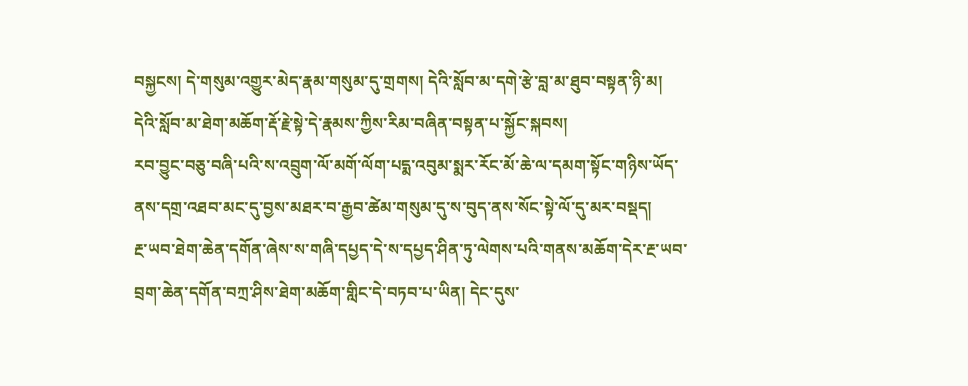བསྐྱངས། དེ་གསུམ་འགྱུར་མེད་རྣམ་གསུམ་དུ་གྲགས། དེའི་སློབ་མ་དགེ་རྩེ་བླ་མ་ཐུབ་བསྟན་ཉི་མ། དེའི་སློབ་མ་ཐེག་མཆོག་རྡོ་རྗེ་སྟེ་དེ་རྣམས་ཀྱིས་རིམ་བཞིན་བསྟན་པ་སྐྱོང་སྐབས།
རབ་བྱུང་བཅུ་བཞི་པའི་ས་འབྲུག་ལོ་མགོ་ལོག་པདྨ་འབུམ་སྨར་རོང་མོ་ཆེ་ལ་དམག་སྟོང་གཉིས་ཡོད་ནས་དགྲ་འཐབ་མང་དུ་བྱས་མཐར་བ་རྒྱབ་ཚེམ་གསུམ་དུ་ས་བུད་ནས་སོང་སྟེ་ལོ་དུ་མར་བསྡད།
རྔ་ཡབ་ཐེག་ཆེན་དགོན་ཞེས་ས་གཞི་དཔྱད་དེ་ས་དཔྱད་ཤིན་ཏུ་ལེགས་པའི་གནས་མཆོག་དེར་རྔ་ཡབ་བྲག་ཆེན་དགོན་བཀྲ་ཤིས་ཐེག་མཆོག་གླིང་དེ་བཏབ་པ་ཡིན། དེང་དུས་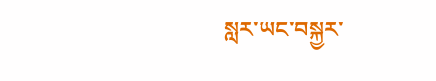སླར་ཡང་བསྐྱར་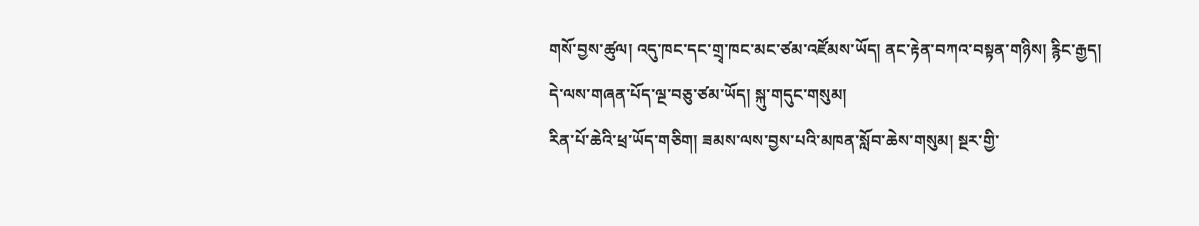གསོ་བྱས་ཚུལ། འདུ་ཁང་དང་གྲྭ་ཁང་མང་ཙམ་འཛོམས་ཡོད། ནང་རྟེན་བཀའ་བསྟན་གཉིས། རྙིང་རྒྱད། དེ་ལས་གཞན་པོད་ལྔ་བཅུ་ཙམ་ཡོད། སྐུ་གདུང་གསུམ།
རིན་པོ་ཆེའི་ཕྲ་ཡོད་གཅིག། ཟམས་ལས་བྱས་པའི་མཁན་སློབ་ཆེས་གསུམ། སྔར་གྱི་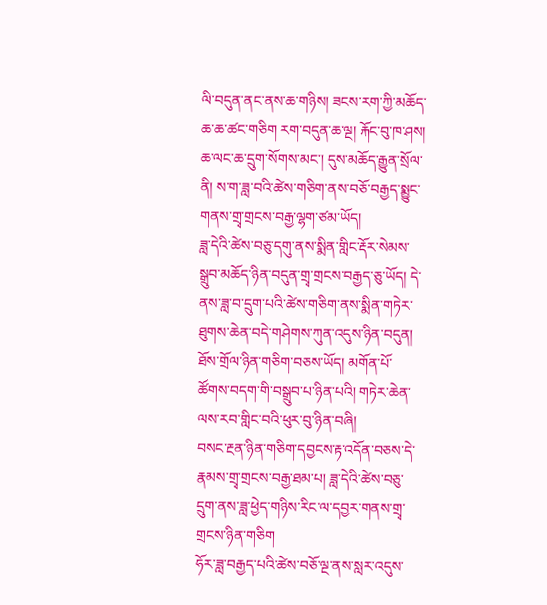ལི་བདུན་ནང་ནས་ཆ་གཉིས། ཟངས་རག་ཀྱི་མཆོད་ཆ་ཆ་ཚང་གཅིག རག་བདུན་ཆ་ལྔ། རྐོང་བུ་ཁ་ཤས། ཆ་ལང་ཆ་དྲུག་སོགས་མང་། དུས་མཆོད་རྒྱུན་སྲོལ་ནི། ས་ག་ཟླ་བའི་ཚེས་གཅིག་ནས་བཅོ་བརྒྱད་སྨྱུང་གནས་གྲྭ་གྲངས་བརྒྱ་ལྷག་ཙམ་ཡོད།
ཟླ་དེའི་ཚེས་བཅུ་དགུ་ནས་སྨིན་གླིང་རྡོར་སེམས་སྒྲུབ་མཆོད་ཉིན་བདུན་གྲྭ་གྲངས་བརྒྱད་ཅུ་ཡོད། དེ་ནས་ཟླ་བ་དྲུག་པའི་ཚེས་གཅིག་ནས་སྨིན་གཏེར་ཐུགས་ཆེན་བདེ་གཤེགས་ཀུན་འདུས་ཉིན་བདུན། ཐོས་གྲོལ་ཉིན་གཅིག་བཅས་ཡོད། མགོན་པོ་ཚོགས་བདག་གི་བསྒྲུབ་པ་ཉིན་པའི། གཏེར་ཆེན་ལས་རབ་གླིང་བའི་ཕུར་བུ་ཉིན་བཞི།
བསང་རྔན་ཉིན་གཅིག་དབྱངས་རྟ་འདོན་བཅས་དེ་རྣམས་གྲྭ་གྲངས་བརྒྱ་ཐམ་པ། ཟླ་དེའི་ཚེས་བཅུ་དྲུག་ནས་ཟླ་ཕྱེད་གཉིས་རིང་ལ་དབྱར་གནས་གྲྭ་གྲངས་ཉིན་གཅིག
ཧོར་ཟླ་བརྒྱད་པའི་ཚེས་བཅོ་ལྔ་ནས་སླར་འདུས་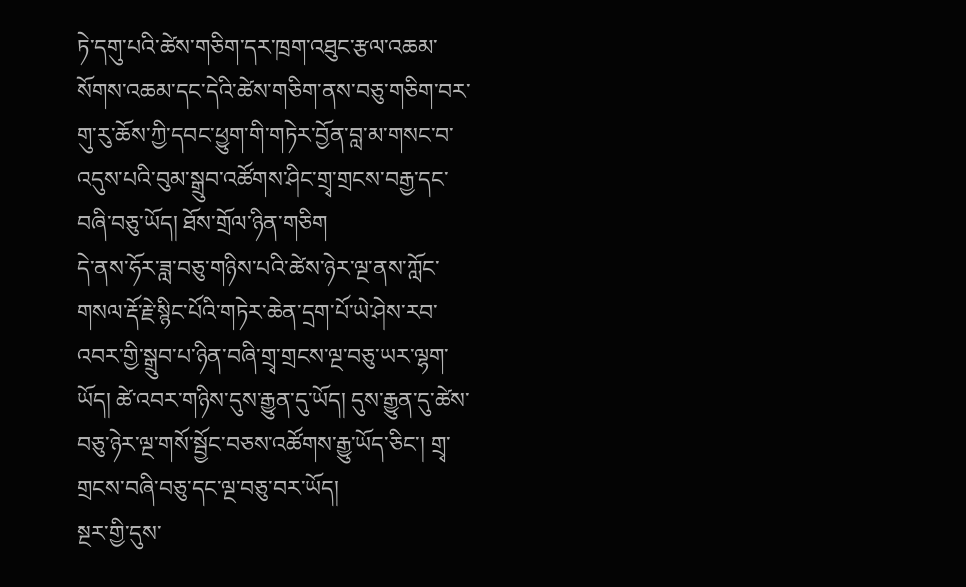ཏེ་དགུ་པའི་ཚེས་གཅིག་དར་ཁྲག་འཐུང་རྩལ་འཆམ་སོགས་འཆམ་དང་དེའི་ཚེས་གཅིག་ནས་བཅུ་གཅིག་བར་གུ་རུ་ཆོས་ཀྱི་དབང་ཕྱུག་གི་གཏེར་བྱོན་བླ་མ་གསང་བ་འདུས་པའི་བུམ་སྒྲུབ་འཚོགས་ཤིང་གྲྭ་གྲངས་བརྒྱ་དང་བཞི་བཅུ་ཡོད། ཐོས་གྲོལ་ཉིན་གཅིག
དེ་ནས་ཧོར་ཟླ་བཅུ་གཉིས་པའི་ཚེས་ཉེར་ལྔ་ནས་ཀློང་གསལ་རྡོ་རྗེ་སྙིང་པོའི་གཏེར་ཆེན་དྲག་པོ་ཡེ་ཤེས་རབ་འབར་གྱི་སྒྲུབ་པ་ཉིན་བཞི་གྲྭ་གྲངས་ལྔ་བཅུ་ཡར་ལྷག་ཡོད། ཚེ་འབར་གཉིས་དུས་རྒྱུན་དུ་ཡོད། དུས་རྒྱུན་དུ་ཚེས་བཅུ་ཉེར་ལྔ་གསོ་སྦྱོང་བཅས་འཚོགས་རྒྱུ་ཡོད་ཅིང་། གྲྭ་གྲངས་བཞི་བཅུ་དང་ལྔ་བཅུ་བར་ཡོད།
སྔར་གྱི་དུས་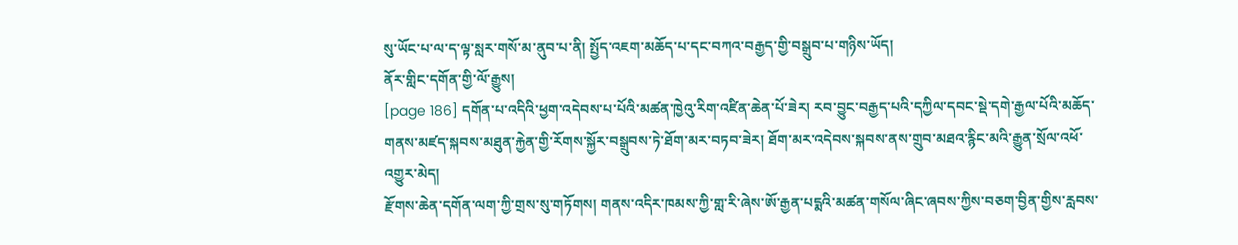སུ་ཡོང་པ་ལ་ད་ལྟ་སླར་གསོ་མ་ནུབ་པ་ནི། སྤྱོད་འཇག་མཆོད་པ་དང་བཀའ་བརྒྱད་གྱི་བསྒྲུབ་པ་གཉིས་ཡོད།
ནོར་གླིང་དགོན་གྱི་ལོ་རྒྱུས།
[page 186] དགོན་པ་འདིའི་ཕྱག་འདེབས་པ་པོའི་མཚན་ཁྱེའུ་རིག་འཛིན་ཆེན་པོ་ཟེར། རབ་བྱུང་བརྒྱད་པའི་དཀྱིལ་དབང་སྡེ་དགེ་རྒྱལ་པོའི་མཆོད་གནས་མཛད་སྐབས་མཐུན་རྐྱེན་གྱི་རོགས་སྐྱོར་བསྒྲུབས་ཏེ་ཐོག་མར་བཏབ་ཟེར། ཐོག་མར་འདེབས་སྐབས་ནས་གྲུབ་མཐའ་རྙིང་མའི་རྒྱུན་སྲོལ་འཕོ་འགྱུར་མེད།
རྫོགས་ཆེན་དགོན་ལག་ཀྱི་གྲས་སུ་གཏོགས། གནས་འདིར་ཁམས་ཀྱི་གླ་རི་ཞེས་ཨོ་རྒྱན་པདྨའི་མཚན་གསོལ་ཞིང་ཞབས་ཀྱིས་བཅག་བྱིན་གྱིས་རླབས་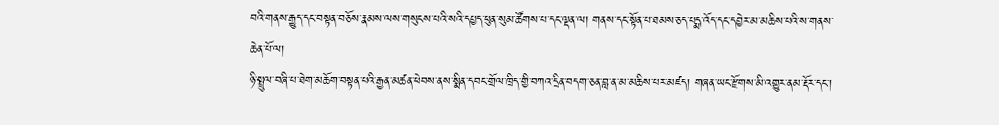བའི་གནས་རྒྱུད་དང་བསྟན་བཅོས་རྣམས་ལས་གསུངས་པའི་སའི་དཔྱད་ཕུན་སུམ་ཚོགས་པ་དང་ལྡན་ལ། གནས་དང་སྟོན་པ་ཐམས་ཅད་པདྨ་འོད་དང་དབྱེར་མ་མཆིས་པའི་ས་གནས་ཆེན་པོ་ལ།
ཉི་སྤྲུལ་བཞི་པ་ཐེག་མཆོག་བསྟན་པའི་རྒྱན་མཚན་ཕེབས་ནས་སྨིན་དབང་གྲོལ་ཁྲིད་གྱི་བཀའ་དྲིན་བདག་ཅན་བླ་ན་མ་མཆིས་པར་མཛད། གཞན་ཡང་རྫོགས་མི་འགྱུར་ནམ་རྡོར་དང་།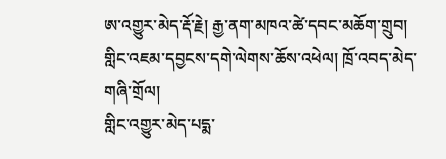ཨ་འགྱུར་མེད་རྡོ་རྗེ། རྒྱ་ནག་མཁའ་ཚེ་དབང་མཆོག་གྲུབ། གླིང་འཇམ་དབྱངས་དགེ་ལེགས་ཆོས་འཕེལ། ཁྲོ་འབད་མེད་གཞི་གྲོལ།
གླིང་འགྱུར་མེད་པདྨ་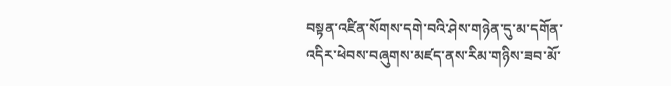བསྟན་འཛིན་སོགས་དགེ་བའི་ཤེས་གཉེན་དུ་མ་དགོན་འདིར་ཕེབས་བཞུགས་མཛད་ནས་རིམ་གཉིས་ཟབ་མོ་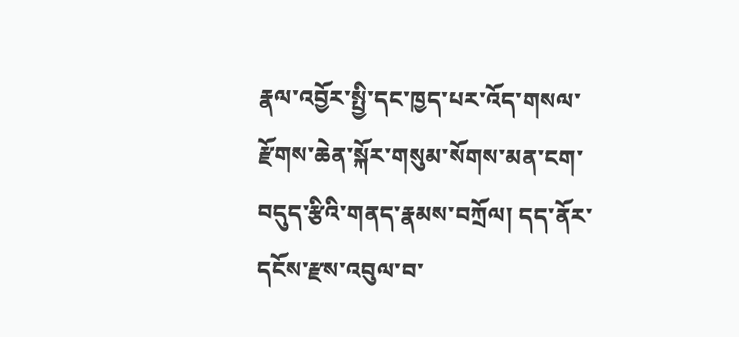རྣལ་འབྱོར་སྤྱི་དང་ཁྱད་པར་འོད་གསལ་རྫོགས་ཆེན་སྐོར་གསུམ་སོགས་མན་ངག་བདུད་རྩིའི་གནད་རྣམས་བཀྲོལ། དད་ནོར་དངོས་རྫས་འབུལ་བ་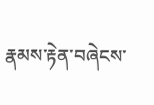རྣམས་རྟེན་བཞེངས་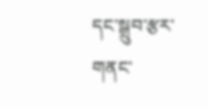དང་སྒྲུབ་རྩར་གནང་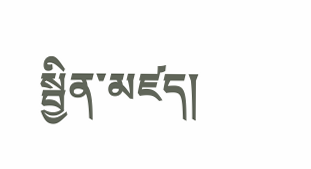སྦྱིན་མཛད།